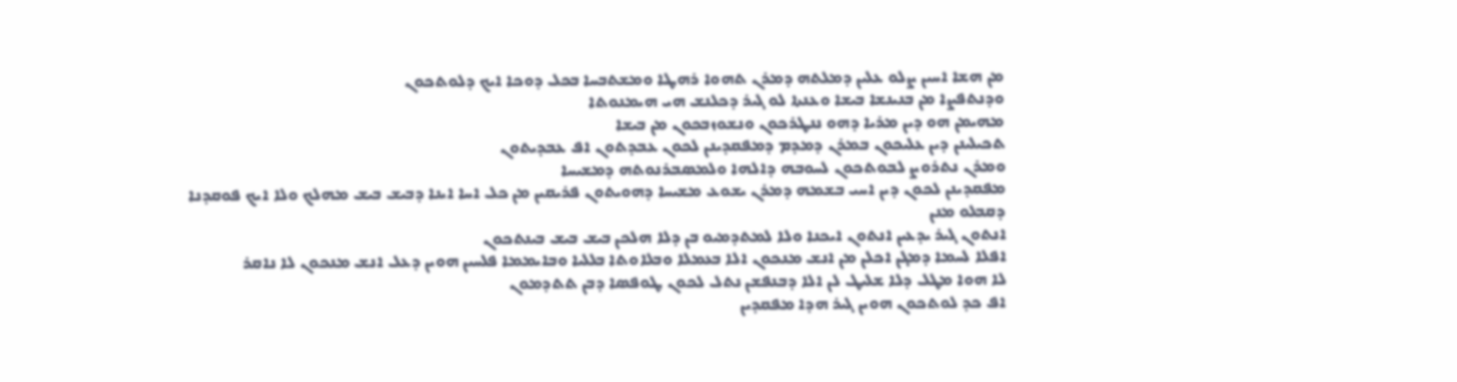ܡܢ ܗܫܐ ܐܚܝܢ ܨܠܘ ܥܠܝܢ ܕܡܠܬܗ ܕܡܪܢ ܬܗܘܐ ܪܗܛܐ ܘܡܫܬܒܚܐ ܒܟܠ ܕܘܟܐ ܐܝܟ ܕܠܘܬܟܘܢ
ܘܕܢܬܦܨܐ ܡܢ ܒܢܝܢܫܐ ܒܝܫܐ ܘܥܢܬܐ ܠܘ ܓܝܪ ܕܟܠܢܫ ܗܝ ܗܝܡܢܘܬܐ
ܡܗܝܡܢ ܗܘ ܕܝܢ ܡܪܝܐ ܕܗܘ ܢܢܛܪܟܘܢ ܘܢܫܘܙܒܟܘܢ ܡܢ ܒܝܫܐ
ܬܟܝܠܝܢܢ ܕܝܢ ܥܠܝܟܘܢ ܒܡܪܢ ܕܡܕܡ ܕܡܦܩܕܝܢܢ ܠܟܘܢ ܥܒܕܬܘܢ ܐܦ ܥܒܕܝܬܘܢ
ܘܡܪܢ ܢܬܪܘܨ ܠܒܘܬܟܘܢ ܠܚܘܒܗ ܕܐܠܗܐ ܘܠܡܤܒܪܢܘܬܗ ܕܡܫܝܚܐ
ܡܦܩܕܝܢܢ ܠܟܘܢ ܕܝܢ ܐܚܝ ܒܫܡܗ ܕܡܪܢ ܝܫܘܥ ܡܫܝܚܐ ܕܗܘܝܬܘܢ ܦܪܝܩܝܢ ܡܢ ܟܠ ܐܚܐ ܐܝܢܐ ܕܒܝܫ ܒܝܫ ܡܗܠܟ ܘܠܐ ܐܝܟ ܦܘܩܕܢܐ ܕܩܒܠܘ ܡܢܢ
ܐܢܬܘܢ ܓܝܪ ܝܕܥܝܢ ܐܢܬܘܢ ܐܝܟܢܐ ܘܠܐ ܠܡܬܕܡܝܘ ܒܢ ܕܠܐ ܗܠܟܢ ܒܝܫ ܒܝܫ ܒܝܢܬܟܘܢ
ܐܦܠܐ ܠܚܡܐ ܕܡܓܢ ܐܟܠܢ ܡܢ ܐܢܫ ܡܢܟܘܢ ܐܠܐ ܒܥܡܠܐ ܘܒܠܐܘܬܐ ܒܠܠܝܐ ܘܒܐܝܡܡܐ ܦܠܚܝܢ ܗܘܝܢ ܕܥܠ ܐܢܫ ܡܢܟܘܢ ܠܐ ܢܐܩܪ
ܠܐ ܗܘܐ ܡܛܠ ܕܠܐ ܫܠܝܛ ܠܢ ܐܠܐ ܕܒܢܦܫܢ ܢܬܠ ܠܟܘܢ ܛܘܦܤܐ ܕܒܢ ܬܬܕܡܘܢ
ܐܦ ܟܕ ܠܘܬܟܘܢ ܗܘܝܢ ܓܝܪ ܗܕܐ ܡܦܩܕܝܢ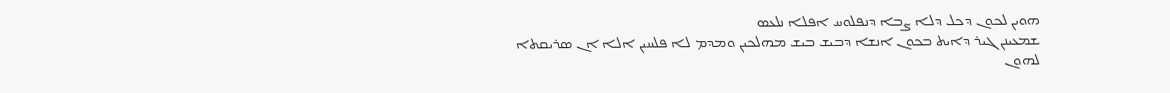ܗܘܝܢ ܠܟܘܢ ܕܟܠ ܕܠܐ ܨܒܐ ܕܢܦܠܘܚ ܐܦܠܐ ܢܠܥܤ
ܫܡܥܝܢܢ ܓܝܪ ܕܐܝܬ ܒܟܘܢ ܐܢܫܐ ܕܒܝܫ ܒܝܫ ܡܗܠܟܝܢ ܘܡܕܡ ܠܐ ܦܠܚܝܢ ܐܠܐ ܐܢ ܤܪܝܩܬܐ
ܠܗܘܢ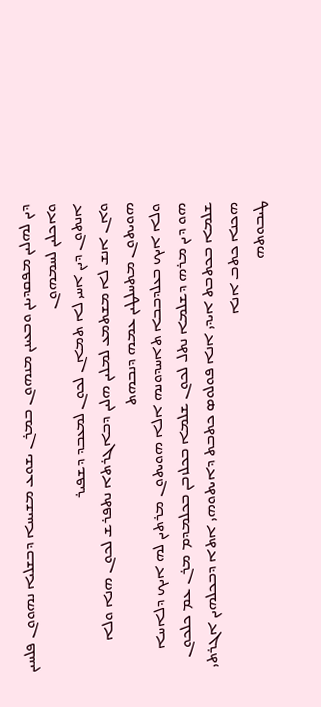ܕܝܢ ܠܗܠܝܢ ܡܦܩܕܝܢܢ ܘܒܥܝܢܢ ܡܢܗܘܢ ܒܡܪܢ ܝܫܘܥ ܡܫܝܚܐ ܕܒܫܠܝܐ ܢܗܘܘܢ ܦܠܚܝܢ ܘܐܟܠܝܢ ܠܚܡܗܘܢ
ܐܢܬܘܢ ܕܝܢ ܐܚܝ ܠܐ ܬܡܐܢ ܠܟܘܢ ܠܡܥܒܕ ܕܫܦܝܪ
ܘܐܢ ܐܢܫ ܠܐ ܡܫܬܡܥ ܠܡܠܝܢ ܗܠܝܢ ܕܒܐܓܪܬܐ ܢܬܦܪܫ ܠܟܘܢ ܗܢܐ ܘܠܐ ܗܘܝܬܘܢ ܡܬܚܠܛܝܢ ܥܡܗ ܕܢܒܗܬ
ܘܠܐ ܐܝܟ ܒܥܠܕܒܒܐ ܬܐܚܕܘܢܗ ܐܠܐ ܗܘܝܬܘܢ ܡܪܬܝܢ ܠܗ ܐܝܟ ܕܠܐܚܐ
ܗܘ ܕܝܢ ܡܪܗ ܕܫܠܡܐ ܢܬܠ ܠܟܘܢ ܫܠܡܐ ܒܟܠܙܒܢ ܒܟܠܡܕܡ ܡܪܢ ܥܡ ܟܠܟܘܢ
ܫܠܡܐ ܒܟܬܒܬ ܐܝܕܝ ܐܢܐ ܦܘܠܘܤ ܟܬܒܬ ܕܐܝܬܘܗܝ ܐܬܐ ܕܒܟܠܗܝܢ ܐܓܪܬܝ ܗܟܢܐ ܟܬܒ ܐܢܐ
ܛܝܒܘܬܗ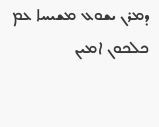ܕܡܪܢ ܝܫܘܥ ܡܫܝܚܐ ܥܡ ܟܠܟܘܢ ܐܡܝܢ